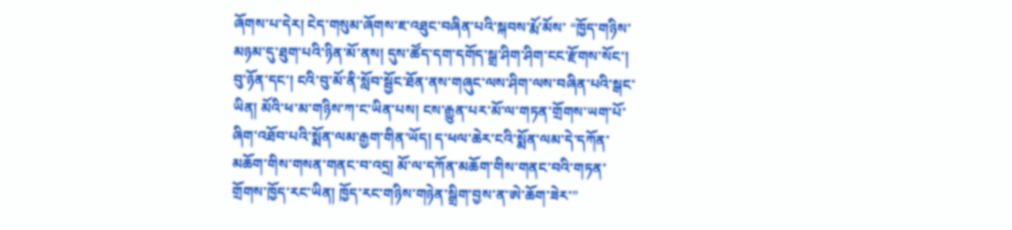ཞོགས་པ་དེར། ངེད་གསུམ་ཞོགས་ཇ་འཐུང་བཞིན་པའི་སྐབས་རྨོ་མོས་ “ཁྱོད་གཉིས་མཉམ་དུ་ཐུག་པའི་ཉིན་མོ་ནས། དུས་ཚོད་དག་དགོད་སྒྲ་ཤིག་ཤིག་ངང་རྫོགས་སོང་། བུ་ཉོན་དང་། ངའི་བུ་མོ་ནི་སློབ་སྦྱོང་ཐོན་ནས་གཞུང་ལས་ཤིག་ལས་བཞིན་པའི་སྒང་ཡིན། མོའི་ཕ་མ་གཉིས་ཀ་ང་ཡིན་པས། ངས་རྒྱུན་པར་མོ་ལ་གཏན་གྲོགས་ཡག་པོ་ཞིག་འཐོབ་པའི་སྨོན་ལམ་རྒྱག་གིན་ཡོད། ད་ཕལ་ཆེར་ངའི་སྨོན་ལམ་དེ་དཀོན་མཆོག་གིས་གསན་གནང་བ་འདྲ། མོ་ལ་དཀོན་མཆོག་གིས་གནང་བའི་གཏན་གྲོགས་ཁྱོད་རང་ཡིན། ཁྱོད་རང་གཉིས་གཉེན་སྒྲིག་བྱས་ན་ཨེ་ཆོག་ཟེར་”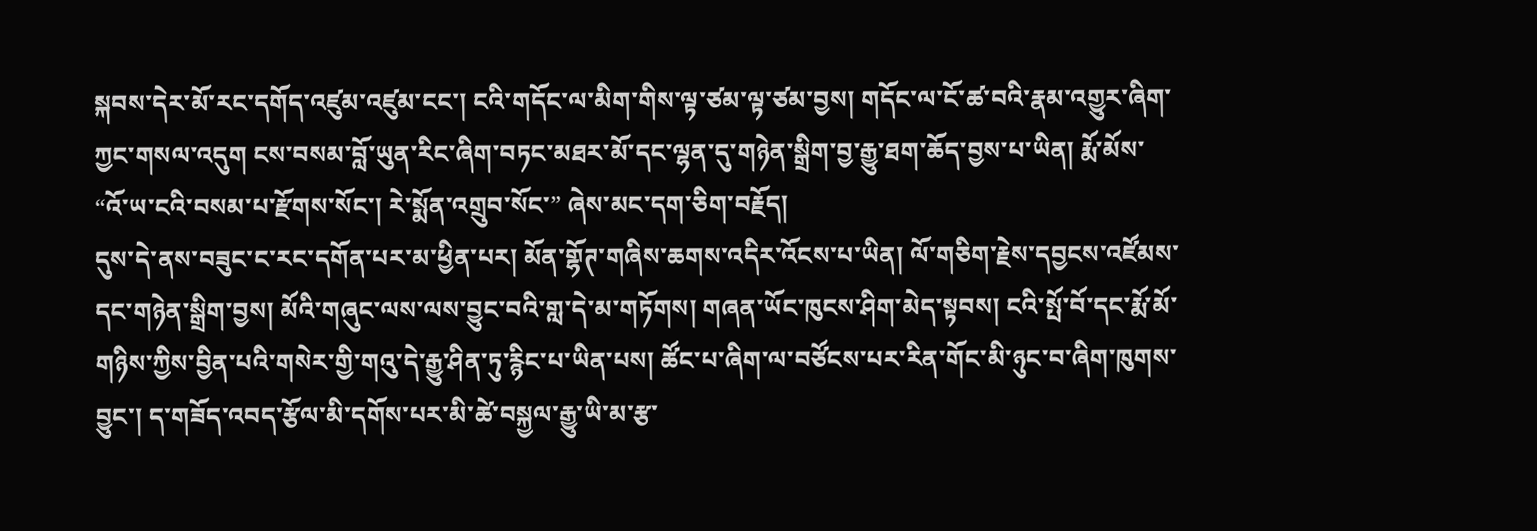སྐབས་དེར་མོ་རང་དགོད་འཛུམ་འཛུམ་ངང་། ངའི་གདོང་ལ་མིག་གིས་ལྟ་ཙམ་ལྟ་ཙམ་བྱས། གདོང་ལ་ངོ་ཚ་བའི་རྣམ་འགྱུར་ཞིག་ཀྱང་གསལ་འདུག ངས་བསམ་བློ་ཡུན་རིང་ཞིག་བཏང་མཐར་མོ་དང་ལྷན་དུ་གཉེན་སྒྲིག་བྱ་རྒྱུ་ཐག་ཆོད་བྱས་པ་ཡིན། རྨོ་མོས་ “འོ་ཡ་ངའི་བསམ་པ་རྫོགས་སོང་། རེ་སྨོན་འགྲུབ་སོང་” ཞེས་མང་དག་ཅིག་བརྗོད།
དུས་དེ་ནས་བཟུང་ང་རང་དགོན་པར་མ་ཕྱིན་པར། མོན་གྷོཊ་གཞིས་ཆགས་འདིར་འོངས་པ་ཡིན། ལོ་གཅིག་རྗེས་དབྱངས་འཛོམས་དང་གཉེན་སྒྲིག་བྱས། མོའི་གཞུང་ལས་ལས་བྱུང་བའི་གླ་དེ་མ་གཏོགས། གཞན་ཡོང་ཁུངས་ཤིག་མེད་སྟབས། ངའི་སྤོ་བོ་དང་རྨོ་མོ་གཉིས་ཀྱིས་བྱིན་པའི་གསེར་གྱི་གའུ་དེ་རྒྱུ་ཤིན་ཏུ་རྙིང་པ་ཡིན་པས། ཚོང་པ་ཞིག་ལ་བཙོངས་པར་རིན་གོང་མི་ཉུང་བ་ཞིག་ཁུགས་བྱུང་། ད་གཟོད་འབད་རྩོལ་མི་དགོས་པར་མི་ཚེ་བསྐྱལ་རྒྱུ་ཡི་མ་རྩ་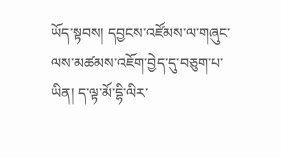ཡོད་སྟབས། དབྱངས་འཛོམས་ལ་གཞུང་ལས་མཚམས་འཇོག་བྱེད་དུ་བཅུག་པ་ཡིན། ད་ལྟ་མོ་དྷི་ལིར་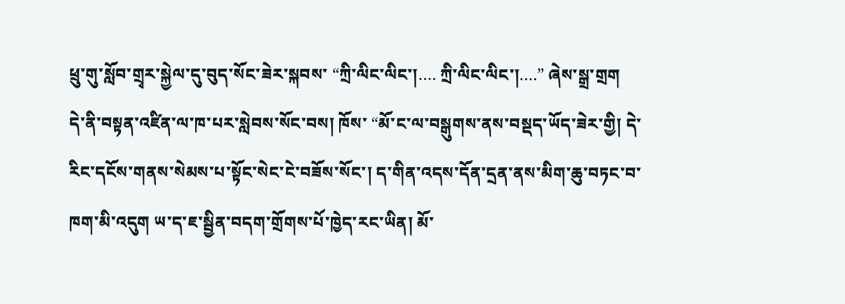ཕྲུ་གུ་སློབ་གྲྭར་སྐྱེལ་དུ་བུད་སོང་ཟེར་སྐབས་ “ཀྲི་ལིང་ལིང་།…. ཀྲི་ལིང་ལིང་།….” ཞེས་སྒྲ་གྲག
དེ་ནི་བསྟན་འཛིན་ལ་ཁ་པར་སླེབས་སོང་བས། ཁོས་ “མོ་ང་ལ་བསྒུགས་ནས་བསྡད་ཡོད་ཟེར་གྱི། དེ་རིང་དངོས་གནས་སེམས་པ་སྟོང་སེང་ངེ་བཟོས་སོང་། ད་གིན་འདས་དོན་དྲན་ནས་མིག་ཆུ་བཏང་བ་ཁག་མི་འདུག ཡ་ད་ཇ་སྦྱིན་བདག་གྲོགས་པོ་ཁྱེད་རང་ཡིན། མོ་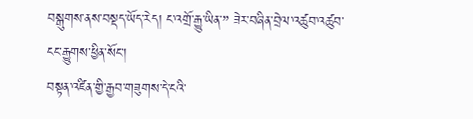བསྒུགས་ནས་བསྡད་ཡོད་རེད། ང་འགྲོ་རྒྱུ་ཡིན་” ཟེར་བཞིན་བྲེལ་འཚུབ་འཚུབ་ངང་རྒྱུགས་ཕྱིན་སོང་།
བསྟན་འཛིན་གྱི་རྒྱབ་གཟུགས་དེ་ངའི་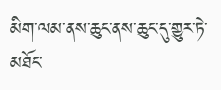མིག་ལམ་ནས་ཆུང་ནས་ཆུང་དུ་གྱུར་ཏེ་མཐོང་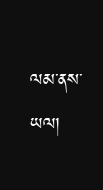ལམ་ནས་ཡལ།